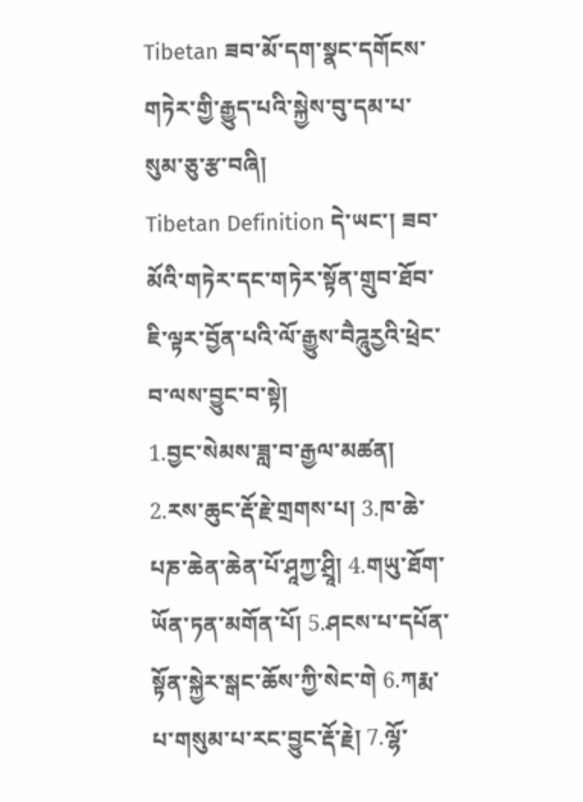Tibetan ཟབ་མོ་དག་སྣང་དགོངས་གཏེར་གྱི་རྒྱུད་པའི་སྐྱེས་བུ་དམ་པ་སུམ་ཅུ་རྩ་བཞི།
Tibetan Definition དེ་ཡང་། ཟབ་མོའི་གཏེར་དང་གཏེར་སྟོན་གྲུབ་ཐོབ་ཇི་ལྟར་བྱོན་པའི་ལོ་རྒྱུས་བཻཌཱུརྱའི་ཕྲེང་བ་ལས་བྱུང་བ་སྟེ།
1.བྱང་སེམས་ཟླ་བ་རྒྱལ་མཚན། 2.རས་ཆུང་རྡོ་རྗེ་གྲགས་པ། 3.ཁ་ཆེ་པཎ་ཆེན་ཆེན་པོ་ཤཱཀྱ་ཤྲཱི། 4.གཡུ་ཐོག་ཡོན་ཏན་མགོན་པོ། 5.ཤངས་པ་དཔོན་སྟོན་སྐྱེར་སྒང་ཆོས་ཀྱི་སེང་གེ 6.ཀརྨ་པ་གསུམ་པ་རང་བྱུང་རྡོ་རྗེ། 7.ལྷོ་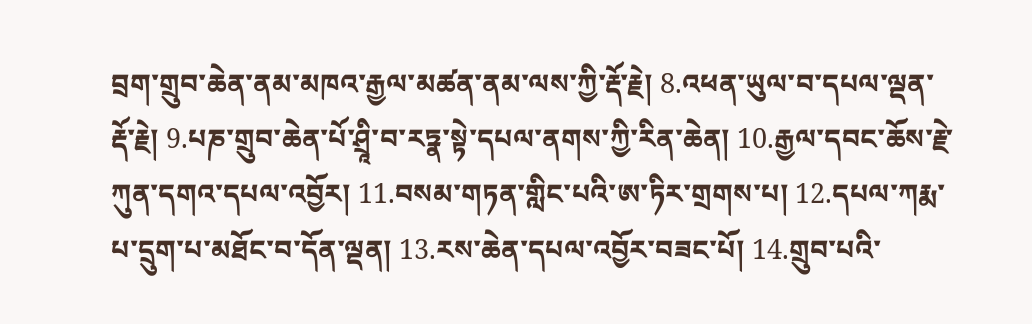བྲག་གྲུབ་ཆེན་ནམ་མཁའ་རྒྱལ་མཚན་ནམ་ལས་ཀྱི་རྡོ་རྗེ། 8.འཕན་ཡུལ་བ་དཔལ་ལྡན་རྡོ་རྗེ། 9.པཎ་གྲུབ་ཆེན་པོ་ཤྲཱི་བ་རཏྣ་སྟེ་དཔལ་ནགས་ཀྱི་རིན་ཆེན། 10.རྒྱལ་དབང་ཆོས་རྗེ་ཀུན་དགའ་དཔལ་འབྱོར། 11.བསམ་གཏན་གླིང་པའི་ཨ་ཏིར་གྲགས་པ། 12.དཔལ་ཀརྨ་པ་དྲུག་པ་མཐོང་བ་དོན་ལྡན། 13.རས་ཆེན་དཔལ་འབྱོར་བཟང་པོ། 14.གྲུབ་པའི་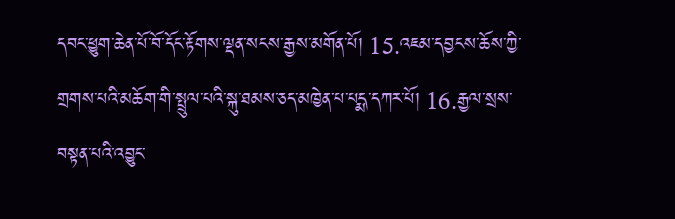དབང་ཕྱུག་ཆེན་པོ་བོ་དོང་རྟོགས་ལྡན་སངས་རྒྱས་མགོན་པོ། 15.འཇམ་དབྱངས་ཆོས་ཀྱི་གྲགས་པའི་མཆོག་གི་སྤྲུལ་པའི་སྐུ་ཐམས་ཅད་མཁྱེན་པ་པདྨ་དཀར་པོ། 16.རྒྱལ་སྲས་བསྟན་པའི་འབྱུང་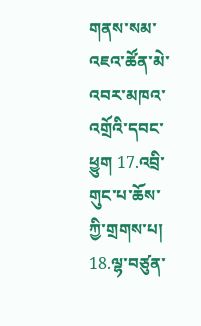གནས་སམ་འཇའ་ཚོན་མེ་འབར་མཁའ་འགྲོའི་དབང་ཕྱུག 17.འབྲི་གུང་པ་ཆོས་ཀྱི་གྲགས་པ། 18.ལྷ་བཙུན་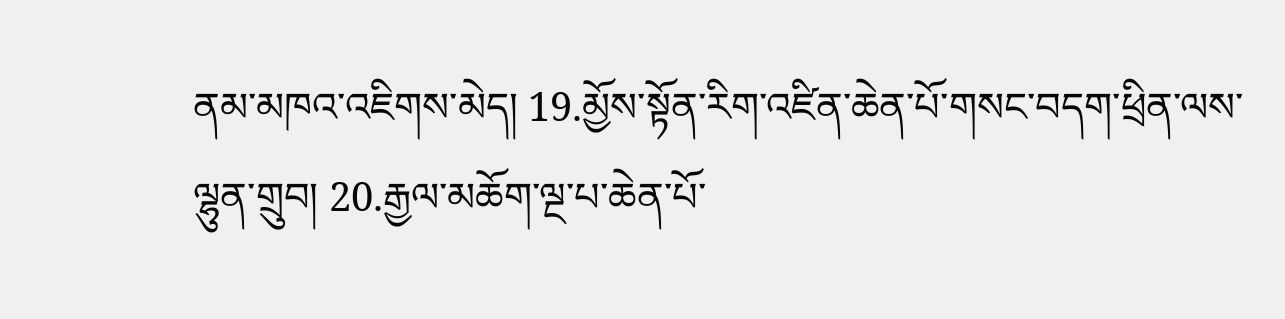ནམ་མཁའ་འཇིགས་མེད། 19.མྱོས་སྟོན་རིག་འཛིན་ཆེན་པོ་གསང་བདག་ཕྲིན་ལས་ལྷུན་གྲུབ། 20.རྒྱལ་མཆོག་ལྔ་པ་ཆེན་པོ་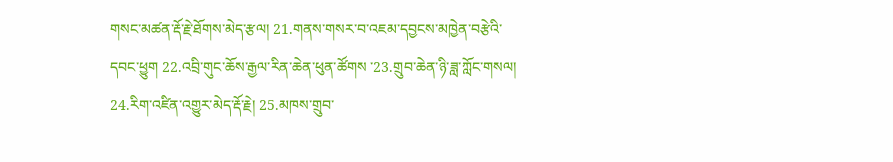གསང་མཚན་རྡོ་རྗེ་ཐོགས་མེད་རྩལ། 21.གནས་གསར་བ་འཇམ་དབྱངས་མཁྱེན་བརྩེའི་དབང་ཕྱུག 22.འབྲི་གུང་ཆོས་རྒྱལ་རིན་ཆེན་ཕུན་ཚོགས ་23.གྲུབ་ཆེན་ཉི་ཟླ་ཀློང་གསལ། 24.རིག་འཛིན་འགྱུར་མེད་རྡོ་རྗེ། 25.མཁས་གྲུབ་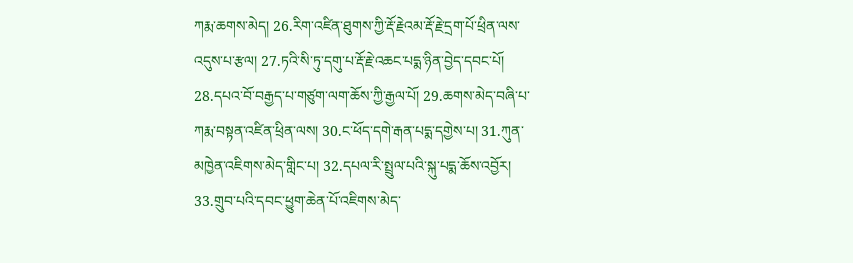ཀརྨ་ཆགས་མེད། 26.རིག་འཛིན་ཐུགས་ཀྱི་རྡོ་རྗེའམ་རྡོ་རྗེ་དྲག་པོ་ཕྲིན་ལས་འདུས་པ་རྩལ། 27.ཏའི་སི་ཏུ་དགུ་པ་རྡོ་རྗེ་འཆང་པདྨ་ཉིན་བྱེད་དབང་པོ། 28.དཔའ་བོ་བརྒྱད་པ་གཙུག་ལག་ཆོས་ཀྱི་རྒྱལ་པོ། 29.ཆགས་མེད་བཞི་པ་ཀརྨ་བསྟན་འཛིན་ཕྲིན་ལས། 30.ང་ཕོད་དགེ་རྒན་པདྨ་དགྱེས་པ། 31.ཀུན་མཁྱེན་འཇིགས་མེད་གླིང་པ། 32.དཔལ་རི་སྤྲུལ་པའི་སྐུ་པདྨ་ཆོས་འབྱོར། 33.གྲུབ་པའི་དབང་ཕྱུག་ཆེན་པོ་འཇིགས་མེད་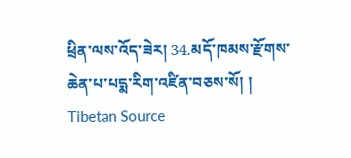ཕྲིན་ལས་འོད་ཟེར། 34.མདོ་ཁམས་རྫོགས་ཆེན་པ་པདྨ་རིག་འཛིན་བཅས་སོ། །
Tibetan Source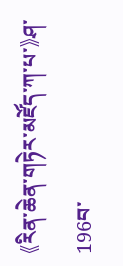《རིན་ཆེན་གཏེར་མཛོད་ཀ་པ་》ཤ་196བ་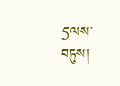5ལས་བཏུས།